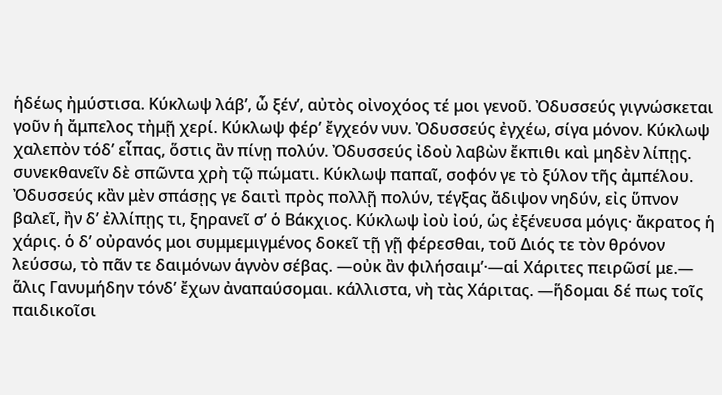ἡδέως ἠμύστισα. Κύκλωψ λάβ’, ὦ ξέν’, αὐτὸς οἰνοχόος τέ μοι γενοῦ. Ὀδυσσεύς γιγνώσκεται γοῦν ἡ ἄμπελος τἠμῇ χερί. Κύκλωψ φέρ’ ἔγχεόν νυν. Ὀδυσσεύς ἐγχέω, σίγα μόνον. Κύκλωψ χαλεπὸν τόδ’ εἶπας, ὅστις ἂν πίνῃ πολύν. Ὀδυσσεύς ἰδοὺ λαβὼν ἔκπιθι καὶ μηδὲν λίπῃς. συνεκθανεῖν δὲ σπῶντα χρὴ τῷ πώματι. Κύκλωψ παπαῖ, σοφόν γε τὸ ξύλον τῆς ἀμπέλου. Ὀδυσσεύς κἂν μὲν σπάσῃς γε δαιτὶ πρὸς πολλῇ πολύν, τέγξας ἄδιψον νηδύν, εἰς ὕπνον βαλεῖ, ἢν δ’ ἐλλίπῃς τι, ξηρανεῖ σ’ ὁ Βάκχιος. Κύκλωψ ἰοὺ ἰού, ὡς ἐξένευσα μόγις· ἄκρατος ἡ χάρις. ὁ δ’ οὐρανός μοι συμμεμιγμένος δοκεῖ τῇ γῇ φέρεσθαι, τοῦ Διός τε τὸν θρόνον λεύσσω, τὸ πᾶν τε δαιμόνων ἁγνὸν σέβας. —οὐκ ἂν φιλήσαιμ’·—αἱ Χάριτες πειρῶσί με.— ἅλις Γανυμήδην τόνδ’ ἔχων ἀναπαύσομαι. κάλλιστα, νὴ τὰς Χάριτας. —ἥδομαι δέ πως τοῖς παιδικοῖσι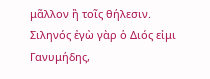μᾶλλον ἢ τοῖς θήλεσιν. Σιληνός ἐγὼ γὰρ ὁ Διός εἰμι Γανυμήδης,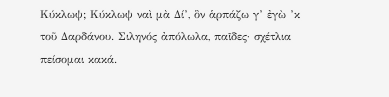Κύκλωψ; Κύκλωψ ναὶ μὰ Δί’, ὃν ἁρπάζω γ’ ἐγὼ ’κ τοῦ Δαρδάνου. Σιληνός ἀπόλωλα, παῖδες· σχέτλια πείσομαι κακά.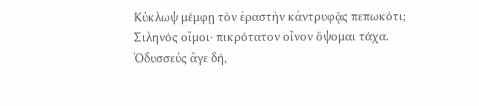Κύκλωψ μέμφῃ τὸν ἐραστὴν κἀντρυφᾷς πεπωκότι; Σιληνός οἴμοι· πικρότατον οἶνον ὄψομαι τάχα. Ὀδυσσεύς ἄγε δή,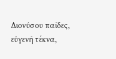Διονύσου παῖδες, εὐγενῆ τέκνα,